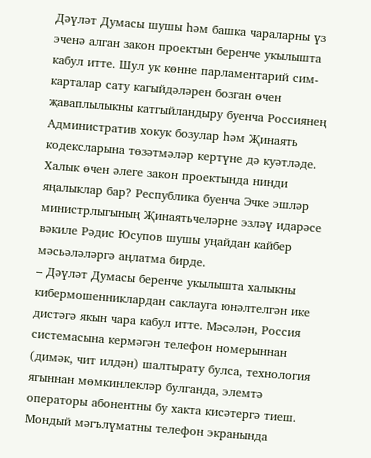Дәүләт Думасы шушы һәм башка чараларны үз эченә алган закон проектын беренче укылышта кабул итте. Шул ук көнне парламентарий сим-карталар сату кагыйдәләрен бозган өчен җаваплылыкны катгыйландыру буенча Россиянең Административ хокук бозулар һәм Җинаять кодексларына төзәтмәләр кертүне дә куәтләде.
Халык өчен әлеге закон проектында нинди яңалыклар бар? Республика буенча Эчке эшләр министрлыгының Җинаятьчеләрне эзләү идарәсе вәкиле Рәдис Юсупов шушы уңайдан кайбер мәсьәләләргә аңлатма бирде.
– Дәүләт Думасы беренче укылышта халыкны кибермошенниклардан саклауга юнәлтелгән ике дистәгә якын чара кабул итте. Мәсәлән, Россия системасына кермәгән телефон номерыннан (димәк, чит илдән) шалтырату булса, технология ягыннан мөмкинлекләр булганда, элемтә операторы абонентны бу хакта кисәтергә тиеш. Мондый мәгълүматны телефон экранында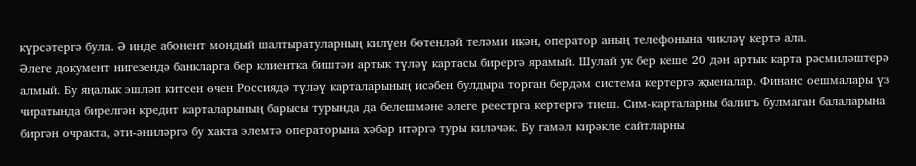күрсәтергә була. Ә инде абонент мондый шалтыратуларның килүен бөтенләй теләми икән, оператор аның телефонына чикләү кертә ала.
Әлеге документ нигезендә банкларга бер клиентка биштән артык түләү картасы бирергә ярамый. Шулай ук бер кеше 20 дән артык карта рәсмиләштерә алмый. Бу яңалык эшләп китсен өчен Россиядә түләү карталарының исәбен булдыра торган бердәм система кертергә җыеналар. Финанс оешмалары үз чиратында бирелгән кредит карталарының барысы турында да белешмәне әлеге реестрга кертергә тиеш. Сим-карталарны балигъ булмаган балаларына биргән очракта, әти-әниләргә бу хакта элемтә операторына хәбәр итәргә туры киләчәк. Бу гамәл кирәкле сайтларны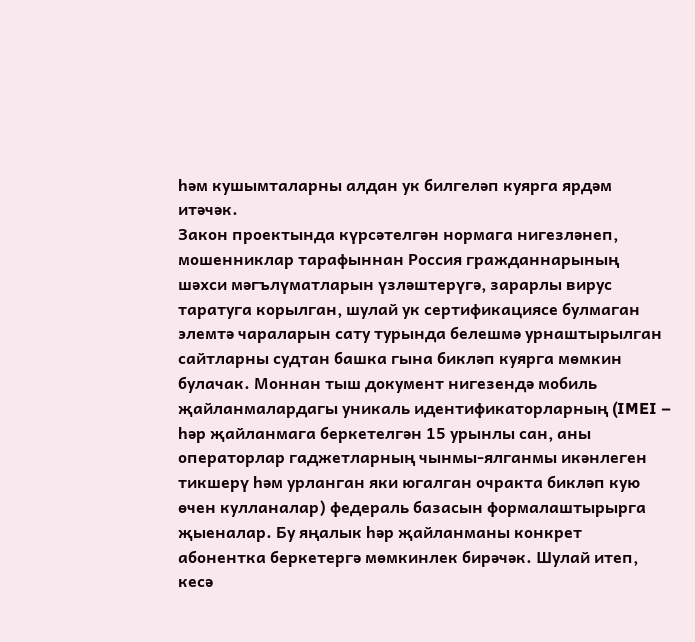һәм кушымталарны алдан ук билгеләп куярга ярдәм итәчәк.
Закон проектында күрсәтелгән нормага нигезләнеп, мошенниклар тарафыннан Россия гражданнарының шәхси мәгълүматларын үзләштерүгә, зарарлы вирус таратуга корылган, шулай ук сертификациясе булмаган элемтә чараларын сату турында белешмә урнаштырылган сайтларны судтан башка гына бикләп куярга мөмкин булачак. Моннан тыш документ нигезендә мобиль җайланмалардагы уникаль идентификаторларның (IMEI – һәр җайланмага беркетелгән 15 урынлы сан, аны операторлар гаджетларның чынмы-ялганмы икәнлеген тикшерү һәм урланган яки югалган очракта бикләп кую өчен кулланалар) федераль базасын формалаштырырга җыеналар. Бу яңалык һәр җайланманы конкрет абонентка беркетергә мөмкинлек бирәчәк. Шулай итеп, кесә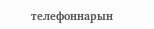телефоннарын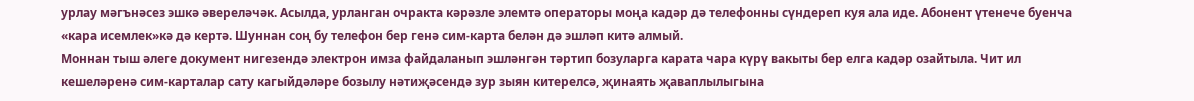урлау мәгънәсез эшкә әвереләчәк. Асылда, урланган очракта кәрәзле элемтә операторы моңа кадәр дә телефонны сүндереп куя ала иде. Абонент үтенече буенча «кара исемлек»кә дә кертә. Шуннан соң бу телефон бер генә сим-карта белән дә эшләп китә алмый.
Моннан тыш әлеге документ нигезендә электрон имза файдаланып эшләнгән тәртип бозуларга карата чара күрү вакыты бер елга кадәр озайтыла. Чит ил кешеләренә сим-карталар сату кагыйдәләре бозылу нәтиҗәсендә зур зыян китерелсә, җинаять җаваплылыгына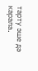тарту эше дә карала.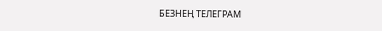БЕЗНЕҢ ТЕЛЕГРАМ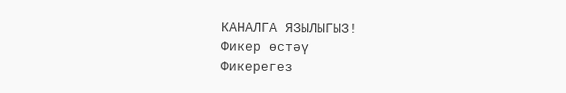КАНАЛГА ЯЗЫЛЫГЫЗ!
Фикер өстәү
Фикерегез